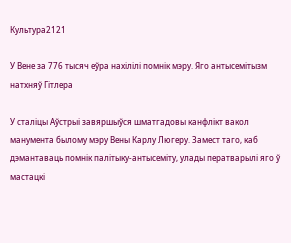Культура2121

У Вене за 776 тысяч еўра нахілілі помнік мэру. Яго антысемітызм натхняў Гітлера

У сталіцы Аўстрыі завяршыўся шматгадовы канфлікт вакол манумента былому мэру Вены Карлу Люгеру. Замест таго, каб дэмантаваць помнік палітыку-антысеміту, улады ператварылі яго ў мастацкі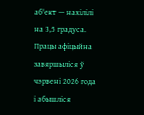аб'ект — нахілілі на 3,5 градуса. Працы афіцыйна завяршыліся ў чэрвені 2026 года і абышліся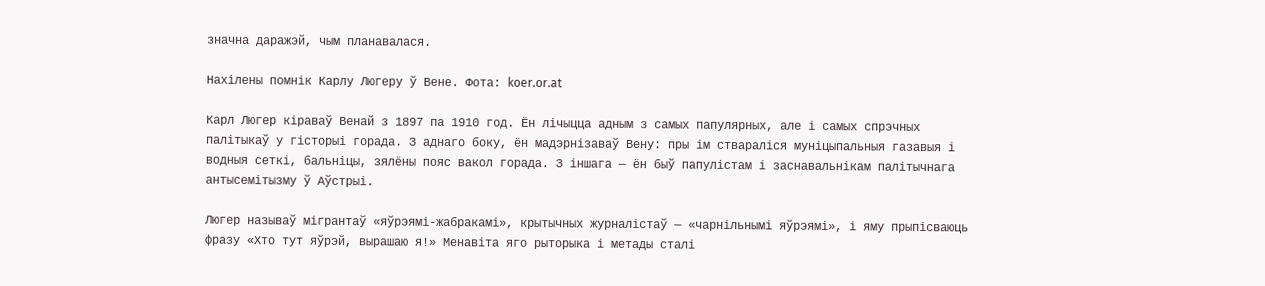значна даражэй, чым планавалася.

Нахілены помнік Карлу Люгеру ў Вене. Фота: koer.or.at

Карл Люгер кіраваў Венай з 1897 па 1910 год. Ён лічыцца адным з самых папулярных, але і самых спрэчных палітыкаў у гісторыі горада. З аднаго боку, ён мадэрнізаваў Вену: пры ім ствараліся муніцыпальныя газавыя і водныя сеткі, бальніцы, зялёны пояс вакол горада. З іншага — ён быў папулістам і заснавальнікам палітычнага антысемітызму ў Аўстрыі.

Люгер называў мігрантаў «яўрэямі-жабракамі», крытычных журналістаў — «чарнільнымі яўрэямі», і яму прыпісваюць фразу «Хто тут яўрэй, вырашаю я!» Менавіта яго рыторыка і метады сталі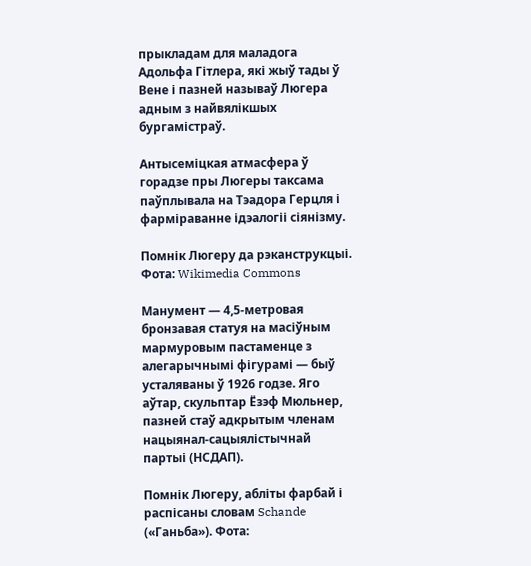прыкладам для маладога Адольфа Гітлера, які жыў тады ў Вене і пазней называў Люгера адным з найвялікшых бургамістраў.

Антысеміцкая атмасфера ў горадзе пры Люгеры таксама паўплывала на Тэадора Герцля і фарміраванне ідэалогіі сіянізму.

Помнік Люгеру да рэканструкцыі. Фота: Wikimedia Commons

Манумент — 4,5‑метровая бронзавая статуя на масіўным мармуровым пастаменце з алегарычнымі фігурамі — быў усталяваны ў 1926 годзе. Яго аўтар, скульптар Ёзэф Мюльнер, пазней стаў адкрытым членам нацыянал-сацыялістычнай партыі (НСДАП).

Помнік Люгеру, абліты фарбай і распісаны словам Schande («Ганьба»). Фота: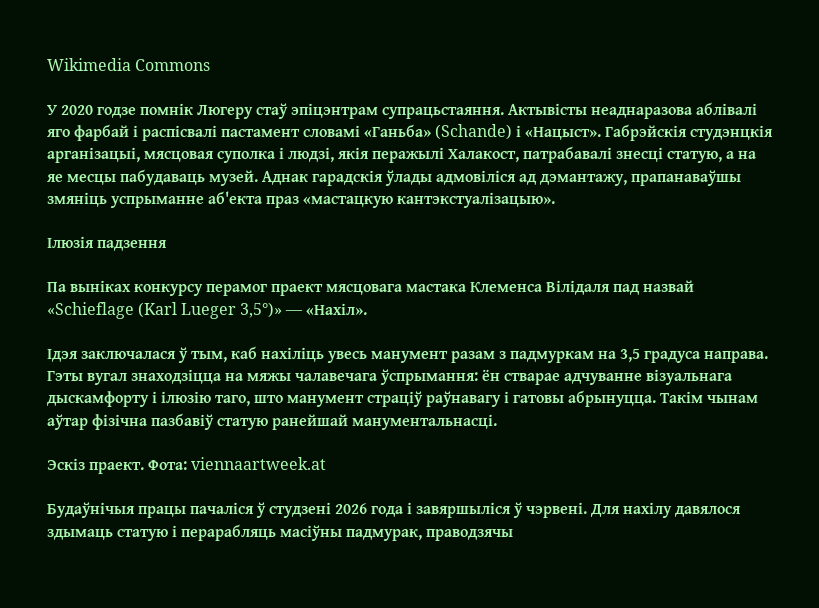Wikimedia Commons

У 2020 годзе помнік Люгеру стаў эпіцэнтрам супрацьстаяння. Актывісты неаднаразова аблівалі яго фарбай і распісвалі пастамент словамі «Ганьба» (Schande) і «Нацыст». Габрэйскія студэнцкія арганізацыі, мясцовая суполка і людзі, якія перажылі Халакост, патрабавалі знесці статую, а на яе месцы пабудаваць музей. Аднак гарадскія ўлады адмовіліся ад дэмантажу, прапанаваўшы змяніць успрыманне аб'екта праз «мастацкую кантэкстуалізацыю».

Ілюзія падзення

Па выніках конкурсу перамог праект мясцовага мастака Клеменса Вілідаля пад назвай «Schieflage (Karl Lueger 3,5°)» — «Нахіл».

Ідэя заключалася ў тым, каб нахіліць увесь манумент разам з падмуркам на 3,5 градуса направа. Гэты вугал знаходзіцца на мяжы чалавечага ўспрымання: ён стварае адчуванне візуальнага дыскамфорту і ілюзію таго, што манумент страціў раўнавагу і гатовы абрынуцца. Такім чынам аўтар фізічна пазбавіў статую ранейшай манументальнасці.

Эскіз праект. Фота: viennaartweek.at

Будаўнічыя працы пачаліся ў студзені 2026 года і завяршыліся ў чэрвені. Для нахілу давялося здымаць статую і перарабляць масіўны падмурак, праводзячы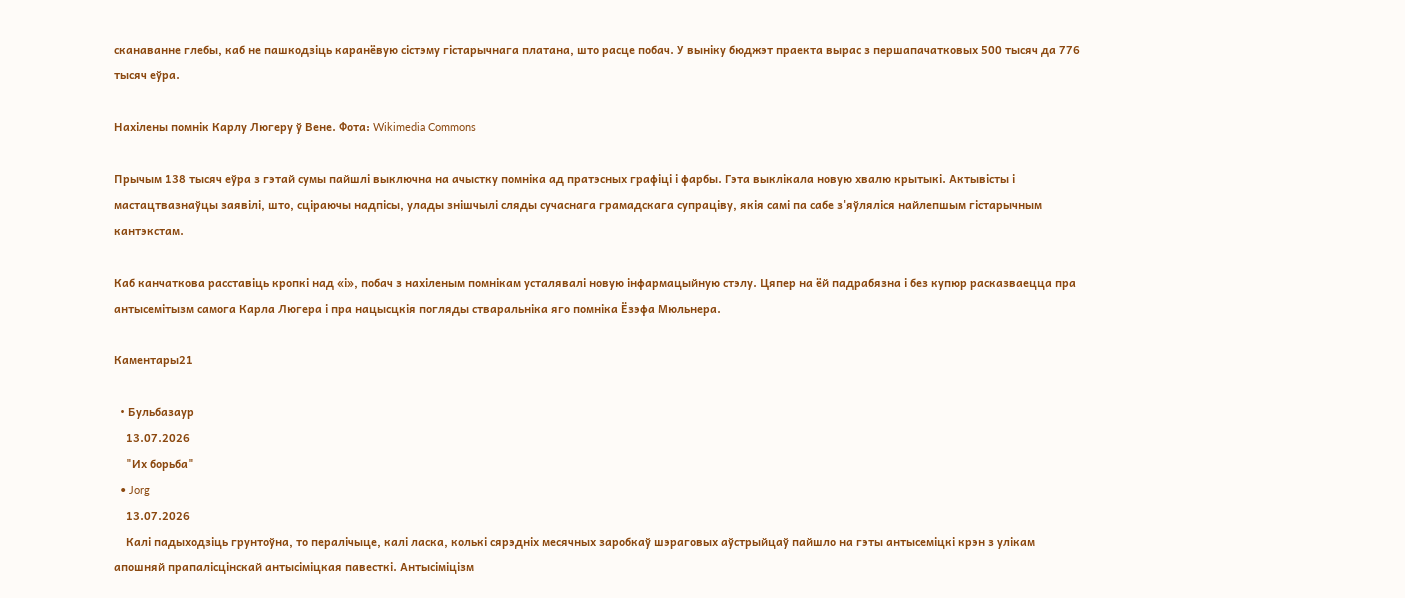сканаванне глебы, каб не пашкодзіць каранёвую сістэму гістарычнага платана, што расце побач. У выніку бюджэт праекта вырас з першапачатковых 500 тысяч да 776 тысяч еўра.

Нахілены помнік Карлу Люгеру ў Вене. Фота: Wikimedia Commons

Прычым 138 тысяч еўра з гэтай сумы пайшлі выключна на ачыстку помніка ад пратэсных графіці і фарбы. Гэта выклікала новую хвалю крытыкі. Актывісты і мастацтвазнаўцы заявілі, што, сціраючы надпісы, улады знішчылі сляды сучаснага грамадскага супраціву, якія самі па сабе з'яўляліся найлепшым гістарычным кантэкстам.

Каб канчаткова расставіць кропкі над «і», побач з нахіленым помнікам усталявалі новую інфармацыйную стэлу. Цяпер на ёй падрабязна і без купюр расказваецца пра антысемітызм самога Карла Люгера і пра нацысцкія погляды стваральніка яго помніка Ёзэфа Мюльнера.

Каментары21

  • Бульбазаур
    13.07.2026
    "Их борьба"
  • Jorg
    13.07.2026
    Калі падыходзіць грунтоўна, то пералічыце, калі ласка, колькі сярэдніх месячных заробкаў шэраговых аўстрыйцаў пайшло на гэты антысеміцкі крэн з улікам апошняй прапалісцінскай антысіміцкая павесткі. Антысіміцізм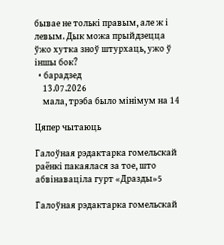бывае не толькі правым, але ж і левым. Дык можа прыйдзецца ўжо хутка зноў штурхаць, ужо ў іншы бок?
  • барадзед
    13.07.2026
    мала, трэба было мінімум на 14

Цяпер чытаюць

Галоўная рэдактарка гомельскай раёнкі пакаялася за тое, што абвінаваціла гурт «Дразды»5

Галоўная рэдактарка гомельскай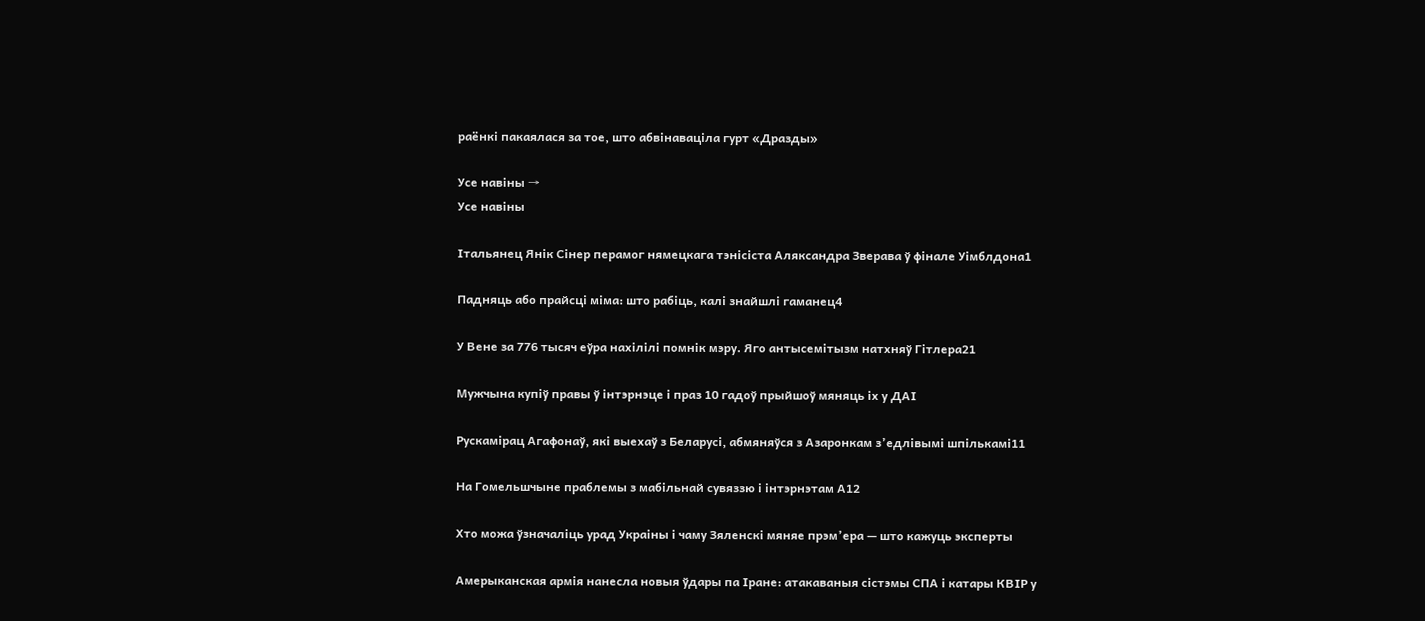раёнкі пакаялася за тое, што абвінаваціла гурт «Дразды»

Усе навіны →
Усе навіны

Італьянец Янік Сінер перамог нямецкага тэнісіста Аляксандра Зверава ў фінале Уімблдона1

Падняць або прайсці міма: што рабіць, калі знайшлі гаманец4

У Вене за 776 тысяч еўра нахілілі помнік мэру. Яго антысемітызм натхняў Гітлера21

Мужчына купіў правы ў інтэрнэце і праз 10 гадоў прыйшоў мяняць іх у ДАІ

Рускамірац Агафонаў, які выехаў з Беларусі, абмяняўся з Азаронкам з’едлівымі шпількамі11

На Гомельшчыне праблемы з мабільнай сувяззю і інтэрнэтам А12

Хто можа ўзначаліць урад Украіны і чаму Зяленскі мяняе прэм’ера — што кажуць эксперты

Амерыканская армія нанесла новыя ўдары па Іране: атакаваныя сістэмы СПА і катары КВІР у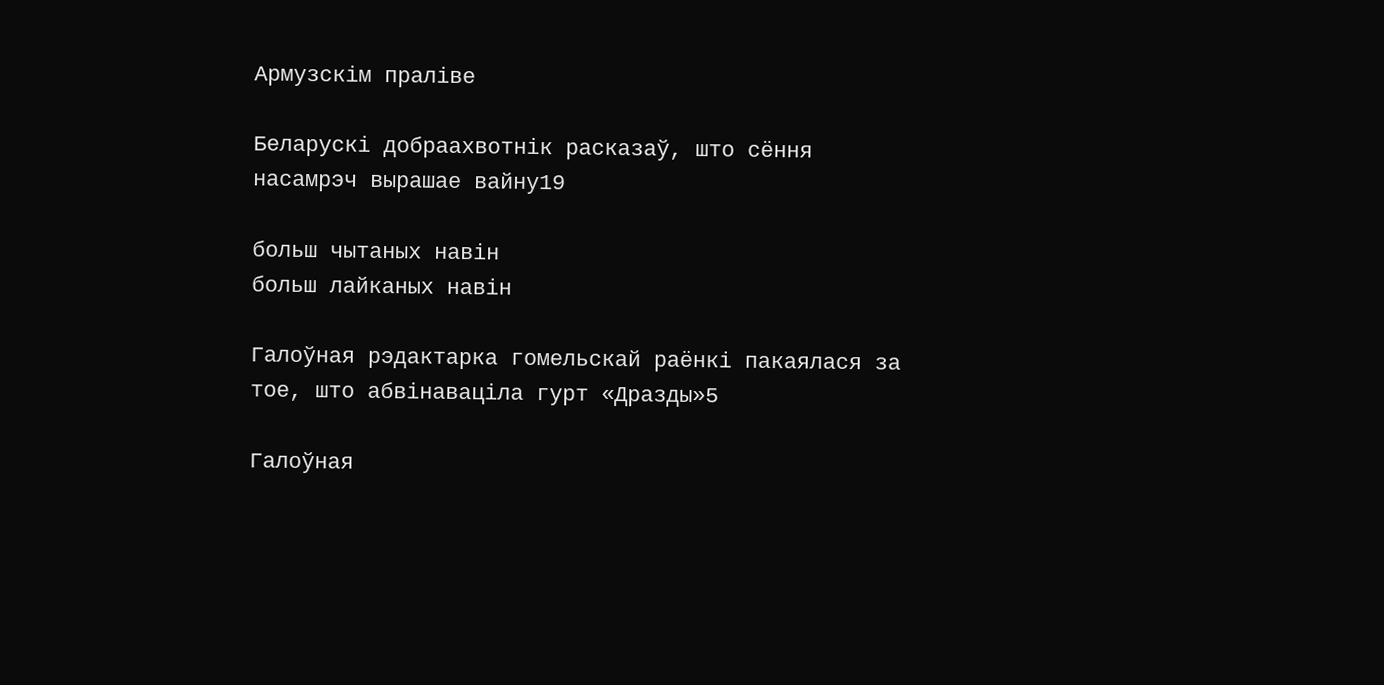Армузскім праліве

Беларускі добраахвотнік расказаў, што сёння насамрэч вырашае вайну19

больш чытаных навін
больш лайканых навін

Галоўная рэдактарка гомельскай раёнкі пакаялася за тое, што абвінаваціла гурт «Дразды»5

Галоўная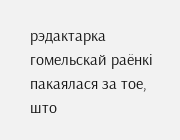рэдактарка гомельскай раёнкі пакаялася за тое, што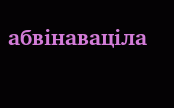абвінаваціла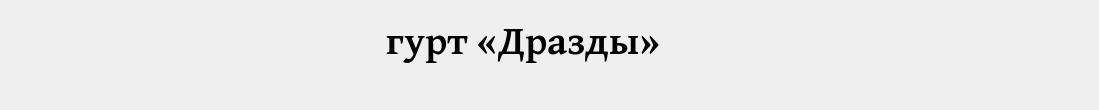гурт «Дразды»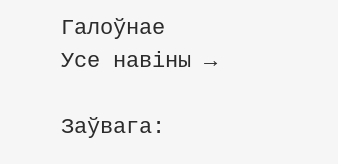Галоўнае
Усе навіны →

Заўвага: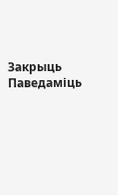Закрыць Паведаміць